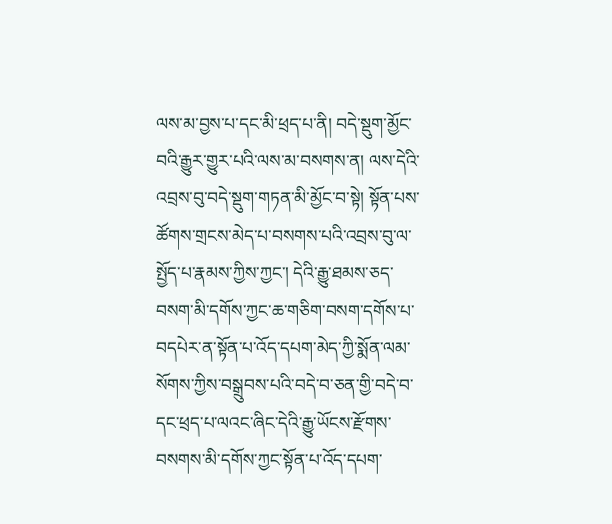ལས་མ་བྱས་པ་དང་མི་ཕྲད་པ་ནི། བདེ་སྡུག་མྱོང་བའི་རྒྱུར་གྱུར་པའི་ལས་མ་བསགས་ན། ལས་དེའི་འབྲས་བུ་བདེ་སྡུག་གཏན་མི་མྱོང་བ་སྟེ། སྟོན་པས་ཚོགས་གྲངས་མེད་པ་བསགས་པའི་འབྲས་བུ་ལ་སྤྱོད་པ་རྣམས་ཀྱིས་ཀྱང་། དེའི་རྒྱུ་ཐམས་ཅད་བསག་མི་དགོས་ཀྱང་ཆ་གཅིག་བསག་དགོས་པ་བདཔེར་ན་སྟོན་པ་འོད་དཔག་མེད་ཀྱི་སྨོན་ལམ་སོགས་ཀྱིས་བསྒྲུབས་པའི་བདེ་བ་ཅན་གྱི་བདེ་བ་དང་ཕྲད་པ་ལའང་ཞིང་དེའི་རྒྱུ་ཡོངས་རྫོགས་བསགས་མི་དགོས་ཀྱང་སྟོན་པ་འོད་དཔག་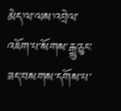མེད་ལ་ལས་འབྲེལ་འཇོག་པ་སོགས་རྒྱུ་ཅུང་ཟད་བསགས་དགོས་པ་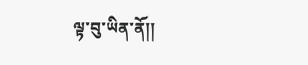ལྟ་བུ་ཡིན་ནོ།།